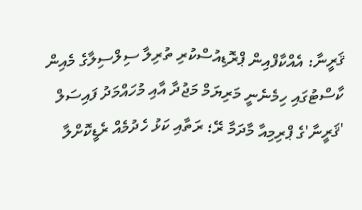ޤަރީނާ: އެއްކާފްއިން ޕްރޮޑިއުސްކުރި ތުރިލާ ސިލްސިލާގެ މެއިން ކާސްޓުގައި ހިމެނެނީ މަރިޔަމް މަޖުދާ އާއި މުހައްމަދު ފައިސަލް
'ޤަރީނާ'ގެ ޕްރިމިއާ މާދަމާ ރޭ؛ ރަތާއި ކަޅު ހެދުމެއް ރެޑީކޮށްލާ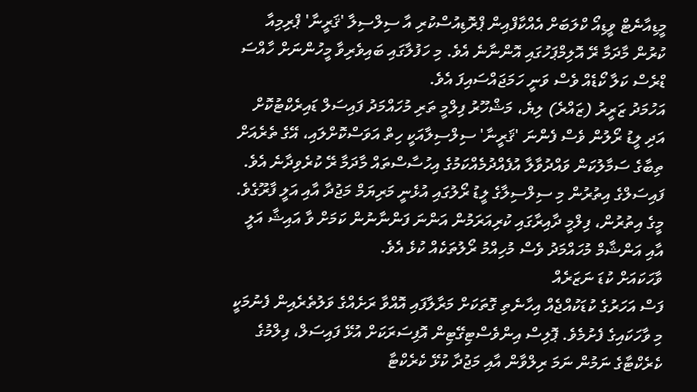މީޑިއާނެޓް ވީޑިއޯ ކްލަބަށް އެއްކާފްއިން ޕްރޮޑިއުސްކުރި އާ ސިލްސިލާ 'ޤަރީނާ' ޕްރިމިއާ ކުރުން މާދަމާ ރޭ އޮލިމްޕަހުގައި އޮންނާނެ އެވެ. މި ހަފުލާގައި ބައިވެރިވާ މީހުންނަށް ހާއްސަ ޑްރެސް ކަލާ ކޯޑެއް ވެސް ވަނީ ހަމަޖައްސައިފަ އެވެ.
އަހުމަދު ޒަރީރު (ޒައްރެ) ލިޔެ، މަޝްހޫރު ފިލްމީ ތަރި މުހައްމަދު ފައިސަލް ޑައިރެކްޓުކޮށް އަދި ލީޑު ރޯލުން ވެސް ފެންނަ 'ޤަރީނާ' ސިލްސިލާއަކީ ހިތް އަވަސްކޮށްލައި، އޭގެ ތެރެއަށް ތިބާގެ ސަމާލުކަން ވައްދުވާލާ އުފެއްދުމެއްކަމުގެ އިހުސާސްތައް މާދަމާ ރޭ ކުރެވިދާނެ އެވެ.
ފައިސަލްގެ އިތުރުން މި ސިލްސިލާގެ ލީޑު ރޯލުގައި އުޅެނީ މަރިޔަމް މަޖުދާ އާއި އަލީ ފާރޫގެވެ. މީގެ އިތުރުން، ފިލްމީ ދާއިރާގައި ކުރިއަރަމުން އަންނަ ފަންނާނުން ކަމަށް ވާ އައިޝާ އަލީ އާއި އަންޝާމް މުހައްމަދު ވެސް މުހިއްމު ރޯލުތަކެއް ކުޅެ އެވެ.
ވާހަކައަށް ކުޑަ ނަޒަރެއް
ފަސް އަހަރުގެ ކުޑަކުއްޖެއް އިހާނެތި ގޮތަކަށް މަރާލާފައި އޮއްވާ ރަށެއްގެ ވަލުތެރެއިން ފެނުމަކީ މި ވާހަކައިގެ ފެށުމެވެ. ޕޮލިސް އިންވެސްޓިގޭޓިން އޮފިސަރަކަށް އުޅޭ ފައިސަލް، ފިލްމުގެ ކެރެކްޓާގެ ނަމުން ނަމަ ރިލްވާން އާއި މަޖުދާ ކުޅޭ ކެރެކްޓާ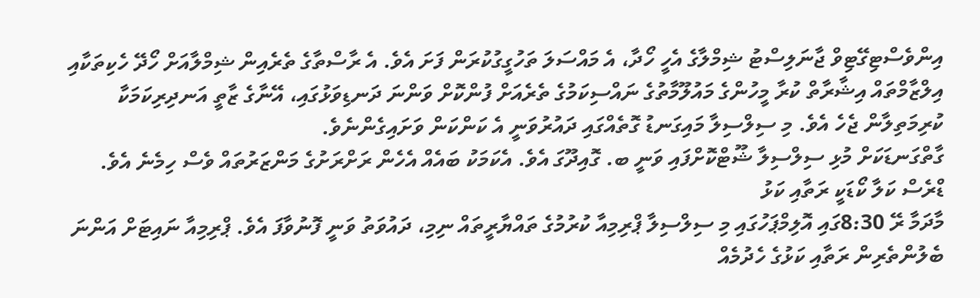އިންވެސްޓިގޭޓިވް ޖާނަލިސްޓު ޝިމްލާގެ އެހީ ހޯދާ، އެ މައްސަލަ ތަހުގީގުކުރަން ފަށަ އެވެ. އެ ރާސްތާގެ ތެރެއިން ޝިމްލާއަށް ހޯދޭ ހެކިތަކާއި އިލްޒާމްތައް އިޝާރާތް ކުރާ މީހުންގެ މައުލޫމާތުގެ ނައްސިކަމުގެ ތެރެއަށް ފުންކޮށް ވަންނަ ދަނޑިވަޅުގައި، އޭނާގެ ޒާތީ އަނދިރިކަމަކާ ކުރިމަތިލާން ޖެހެ އެވެ. މި ސިލްސިލާ މައިގަނޑު ގޮތެއްގައި ދައުރުވަނީ އެ ކަންކަން ވަށައިގެންނެވެ.
ގާތްގަނޑަކަށް މުޅި ސިލްސިލާ ޝޫޓްކޮށްފައި ވަނީ ބ. ގޮއިދޫގަ އެވެ. އެކަމަކު ބައެއް އެހެން ރަށްރަށުގެ މަންޒަރުތައް ވެސް ހިމެނެ އެވެ.
ޑްރެސް ކަލާ ކޯޑަކީ ރަތާއި ކަޅު
މާދަމާ ރޭ 8:30ގައި އޮލިމްޕަހުގައި މި ސިލްސިލާ ޕްރިމިއާ ކުރުމުގެ ތައްޔާރީތައް ނިމި، ދައުވަތު ވަނީ ފޮނުވާފަ އެވެ. ޕްރިމިއާ ނައިޓަށް އަންނަ ބެލުންތެރިން ރަތާއި ކަޅުގެ ހެދުމެއް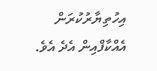އިހުތިޔާރުކުރަން އެއްކާފްއިން އެދެ އެވެ.